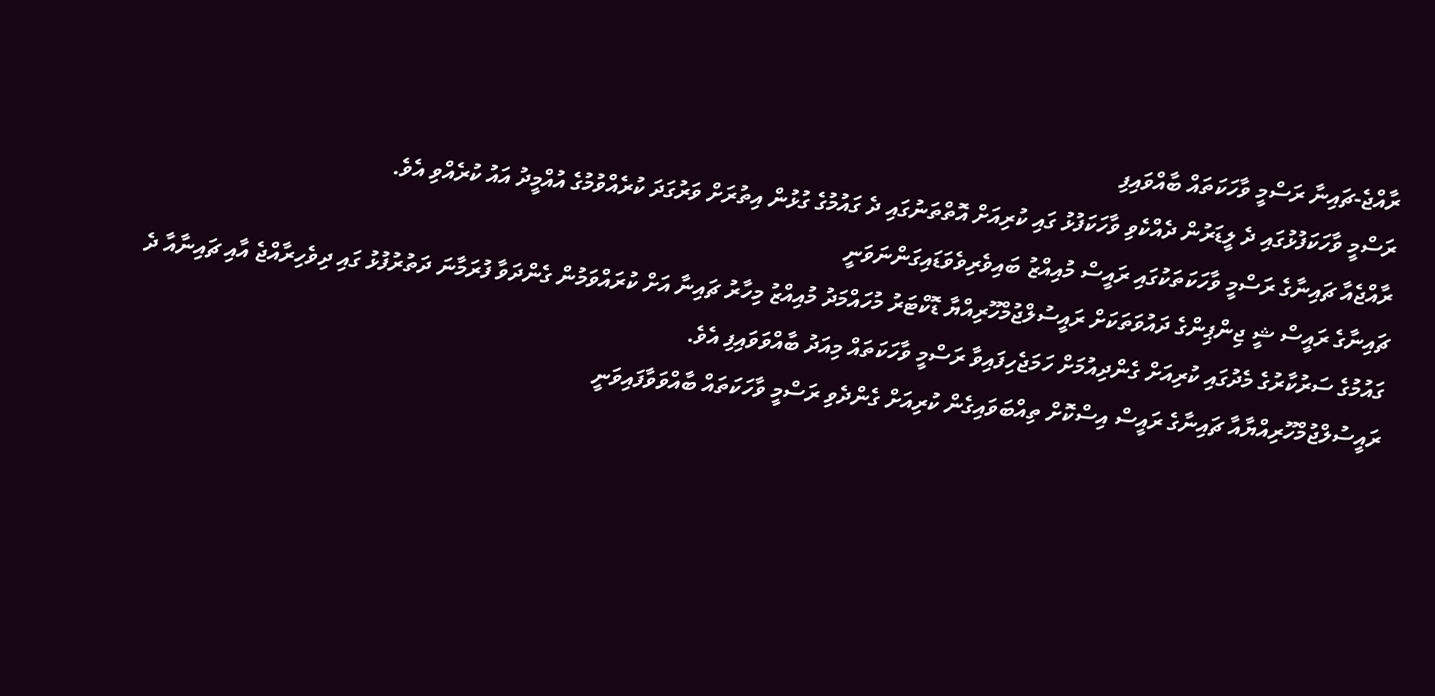ރާއްޖެ-ޗައިނާ ރަސްމީ ވާހަކަތައް ބާއްވައިފި
ރަސްމީ ވާހަކަފުޅުގައި ދެ ލީޑަރުން ދެއްކެވި ވާހަކަފުޅު ގައި ކުރިއަށް އޮތްތަނުގައި ދެ ގައުމުގެ ގުޅުން އިތުރަށް ވަރުގަދަ ކުރެއްވުމުގެ އުއްމީދު އައު ކުރެއްވި އެވެ.
ރާއްޖެއާ ޗައިނާގެ ރަސްމީ ވާހަކަތަކުގައި ރައީސް މުއިއްޒު ބައިވެރިވެވަޑައިގަންނަވަނީ
ޗައިނާގެ ރައީސް ޝީ ޖިންޕިންގެ ދައުވަތަކަށް ރައީސުލްޖުމްހޫރިއްޔާ ޑޮކްޓަރު މުހައްމަދު މުއިއްޒު މިހާރު ޗައިނާ އަށް ކުރައްވަމުން ގެންދަވާ ފުރަމާނަ ދަތުރުފުޅު ގައި ދިވެހިރާއްޖެ އާއި ޗައިނާއާ ދެ ގައުމުގެ ސަރުކާރުގެ މެދުގައި ކުރިއަށް ގެންދިއުމަށް ހަމަޖެހިފައިވާ ރަސްމީ ވާހަކަތައް މިއަދު ބާއްވަވައިފި އެވެ.
ރައީސުލްޖުމްހޫރިއްޔާއާ ޗައިނާގެ ރައީސް އިސްކޮށް ތިއްބަވައިގެން ކުރިއަށް ގެންދެވި ރަސްމީ ވާހަކަތައް ބާއްވަވާފައިވަނީ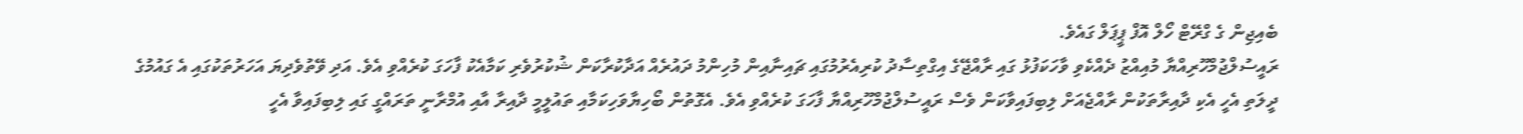ބެއިޖިން ގެ ގްރޭޓް ހޯލް އޮފް ޕީޕަލް ގައެވެ.
ރައީސުލްޖުމްހޫރިއްޔާ މުއިއްޒު ދެއްކެވި ވާހަކަފުޅު ގައި ރާއްޖޭގެ އިގްތިސާދު ކުރިއެރުމުގައި ޗައިނާއިން މުހިންމު ދައުރެއް އަދާކުރާކަން ޝުކުރުވެރި ކަމާއެކު ފާހަގަ ކުރެއްވި އެވެ. އަދި ވޭތުވެދިޔަ އަހަރުތަކުގައި އެ ގައުމުގެ ދީލަތި އެހީ އެކި ދާއިރާތަކުން ރާއްޖެއަށް ލިބިފައިވާކަން ވެސް ރައީސުލްޖުމްހޫރިއްޔާ ފާހަގަ ކުރެއްވި އެވެ. އެގޮތުން ބޯހިޔާވަހިކަމާއި ތައުލީމީ ދާއިރާ އާއި އުމްރާނީ ތަރައްގީ ގައި ލިބިފައިވާ އެހީ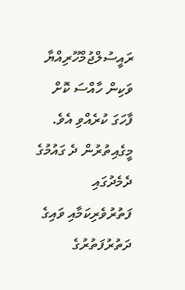ރައީސުލްޖުމްހޫރިއްޔާ ވަކިން ހާއްސަ ކޮށް ފާހަގަ ކުރެއްވި އެވެ.
މީގެއިތުރުން ދެ ގައުމުގެ ދެމެދުގައި ފަތުރުވެރިކަމާއި ވައިގެ ދަތުރުފަތުރުގެ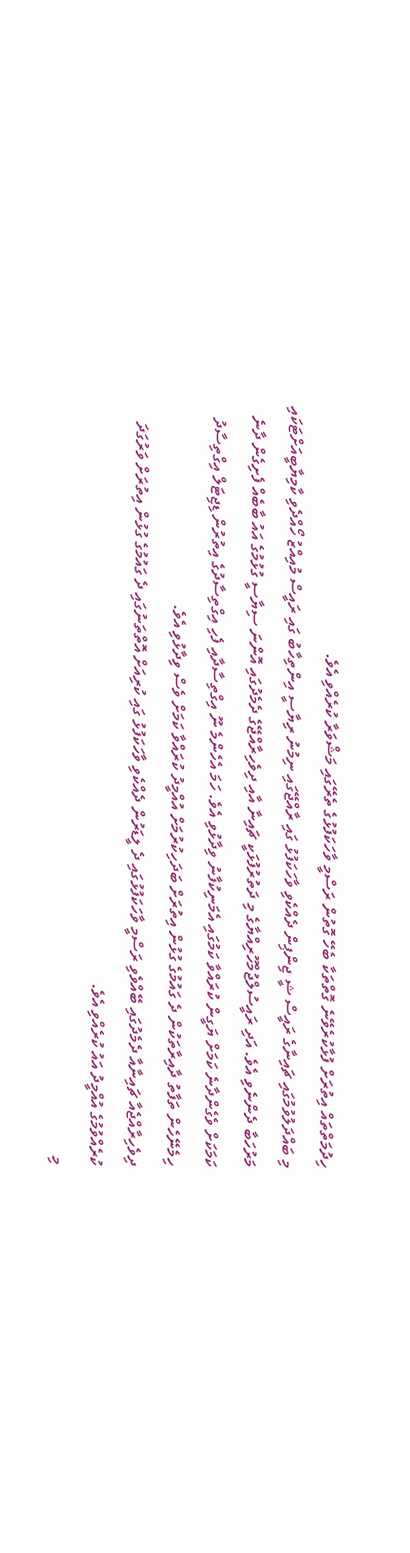ހިދުމަތްތައް އިތުރަށް ފުޅާކުރެވޭނެ ގޮތްތަކާ ބެހޭ ގޮތުން ރަސްމީ ވާހަކަފުޅުގެ ތެރޭގައި މަޝްވަރާ ކުރެއްވި އެވެ.
މި ބައްދަލުވުމުގައި ޗައިނާގެ ރައީސް ޝީ ޖިންޕިން ދެއްކެވި ވާހަކަފުޅު ގައި ރާއްޖޭގައި ނިމުނު ރިޔާސީ އިންތިހާބު ގައި ރައީސް މުއިއްޒު ހޯއްދެވި ކާމިޔާބީއަށްޓަކައި މަރުހަބާ ދެންނެވި އެވެ. އަދި ރައީސުލްޖުމްހޫރިއްޔާގެ މި ދަތުރުފުޅަކީ ޗައިނާ އާއި ދިވެހިރާއްޖޭގެ ދެމެދުގައި އޮންނަ ސިޔާސީ ގުޅުމުގެ އައު ބާބެއް ފެށިގެން ދާނެ ކަމަކަށް ވެގެންދާނެ ކަމަށް ޔަގީން ކުރައްވާ ކަމުގައި އެމަނިކުފާނު ވިދާޅުވި އެވެ. ހަމަ އެހެންމެ ނޫ އިގްތިސާދާއި ފެހި އިގްތިސާދުގެ އިތުރުން ޑިޖިޓަލް އިގްތިސާދު ހިމެނޭހެން ތަފާތު ދާއިރާތަކުން ދެ ގައުމުގެ ގުޅުން އިތުރަށް ބަދަހިކުރުމަށް އުއްމީދު ކުރައްވާ ކަމަށް ވެސް ވިދާޅުވި އެވެ.
ދިވެހިރާއްޖެއާ ޗައިނާއާ ދެމެދުގައި ބޭއްވެވި ރަސްމީ ވާހަކަފުޅުގައި ދެ ލީޑަރުން ދެއްކެވި ވާހަކަފުޅު ގައި ކުރިއަށް އޮތްތަނުގައި ދެ ގައުމުގެ ގުޅުން އިތުރަށް ވަރުގަދަ ކުރެއްވުމުގެ އުއްމީދު އައު ކުރެއްވި އެވެ.
މި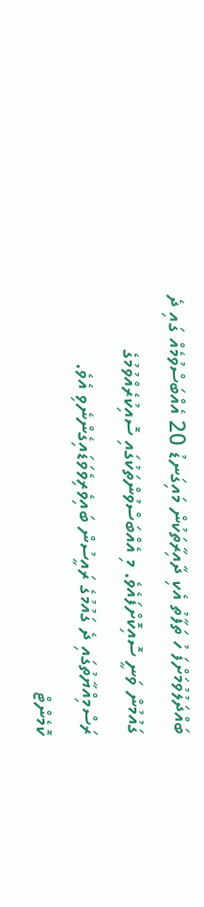ބައްދަލުވުމަށްފަ ހު ތަފާތު އެކި ދާއިރާތަކުން މައިގަނޑު 20 އެއްބަސްވުމެއް ގައި ދެ ގައުމުން ވަނީ ސޮއިކޮށްފައެވެ. މި އެއްބަސްވުންތަކުގައި ސޮއިކުރެއްވުމުގެ ރަސްމިއްޔާތުގައި ދެ ގައުމުގެ ރައީސުން ބައިވެރިވެވަޑައިގެންނެވި އެވެ.
ކޮމެންޓް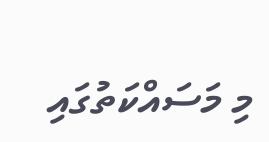މި މަސައްކަތުގައި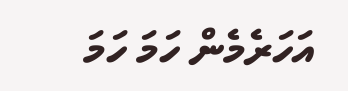އަހަރެމެން ހަމަ ހަމަ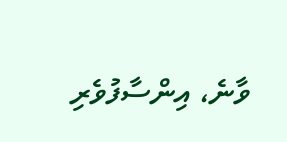ވާނެ، އިންސާފުވެރި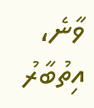ވާނެ، އިތުބާރު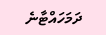ދަމަހައްޓާނެ